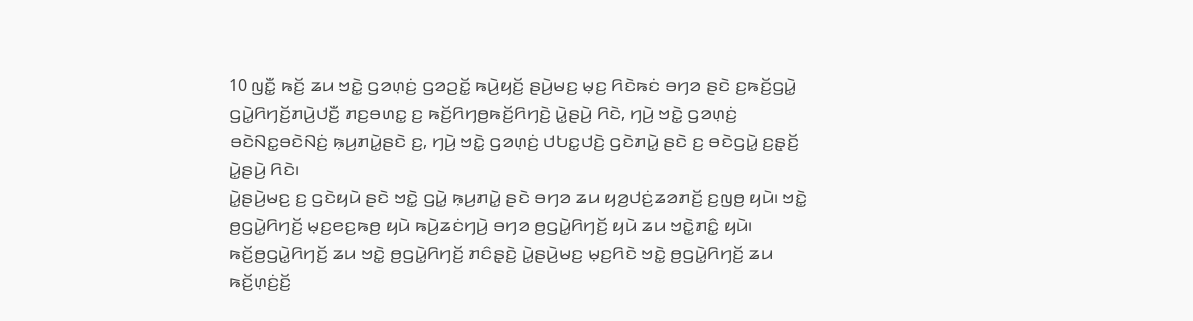10 ꤜꤢꤪ꤭ ꤒꤢꤩ꤬ ꤘꤣ ꤠꤢꤧ꤭ ꤞꤤꤛ꤫ꤢꤦ꤬ ꤞꤤꤑꤢꤩ꤭ ꤒꤣꤧ꤬ꤟꤢꤩ꤬ ꤔꤣꤧ꤬ꤗꤢ꤬ ꤗ꤫ꤢ꤬ ꤖꤢꤧꤒꤢꤦ ꤋꤚꤤ ꤔꤢꤧ ꤢ꤬ꤒꤢꤩ꤬ꤞꤣꤧ꤭ ꤞꤣꤧ꤭ꤖꤚꤢꤩ꤬ꤊꤣꤧ꤬ꤓꤢꤪ꤬ ꤊꤢ꤬ꤋꤛꤢ꤭ ꤢ꤬ ꤒꤢꤩ꤬ꤖꤚꤥ꤬ꤒꤢꤩ꤬ꤖꤚꤢꤧ꤬ ꤣꤧ꤭ꤔꤣꤧ꤬ ꤖꤢꤧ, ꤚꤣꤧ꤬ ꤠꤢꤧ꤭ ꤞꤤꤛ꤫ꤢꤦ꤬ ꤋꤢꤧꤡꤢ꤭ꤋꤢꤧꤡꤢꤦ꤬ ꤒ꤫ꤣ꤬ꤊꤣꤧ꤭ꤔꤢꤧ ꤢ꤬, ꤚꤣꤧ꤬ ꤠꤢꤧ꤭ ꤞꤤꤛ꤫ꤢꤦ꤬ ꤓꤝꤢ꤭ꤓꤢꤧ꤬ ꤞꤢꤧꤊꤣꤧ꤭ ꤔꤢꤧ ꤢ꤬ ꤋꤢꤧꤞꤣꤧ꤭ ꤢ꤬ꤔ꤫ꤢꤩ꤬ ꤣꤧ꤭ꤔꤣꤧ꤬ ꤖꤢꤧ꤯
ꤣꤧ꤭ꤔꤣꤧ꤬ꤗꤢ꤬ ꤢ꤬ ꤞꤢꤧꤟꤣꤧ ꤔꤢꤧ ꤠꤢꤧ꤭ ꤞꤣꤧ꤭ ꤒ꤫ꤣ꤬ꤊꤣꤧ꤭ ꤔꤢꤧ ꤋꤚꤤ ꤘꤣ ꤟꤤ꤬ꤓꤢꤦ꤬ꤘꤤꤊꤢꤩ꤬ ꤢ꤬ꤜꤥ꤬ ꤟꤣꤧ꤯ ꤠꤢꤧ꤭ ꤥ꤬ꤞꤣꤧ꤭ꤖꤚꤢꤩ꤬ ꤗ꤫ꤢ꤬ꤕꤢ꤬ꤒꤥ꤬ ꤟꤣꤧ ꤒꤣꤧ꤬ꤘꤢꤦꤚꤣꤧ꤬ ꤋꤚꤤ ꤥ꤬ꤞꤣꤧ꤭ꤖꤚꤢꤩ꤬ ꤟꤣꤧ ꤘꤣ ꤠꤢꤧ꤭ꤊꤢꤨ꤭ ꤟꤣꤧ꤯ ꤒꤢꤩ꤬ꤥ꤬ꤞꤣꤧ꤭ꤖꤚꤢꤩ꤬ ꤘꤣ ꤠꤢꤧ꤭ ꤥ꤬ꤞꤣꤧ꤭ꤖꤚꤢꤩ꤬ ꤊꤢꤨꤔ꤫ꤢꤧ꤬ ꤣꤧ꤭ꤔꤣꤧ꤬ꤗꤢ꤬ ꤗ꤫ꤢ꤬ꤖꤢꤧ ꤠꤢꤧ꤭ ꤥ꤬ꤞꤣꤧ꤭ꤖꤚꤢꤩ꤬ ꤘꤣ ꤒꤢꤩ꤬ꤛ꤫ꤢꤦ꤬ꤢꤩ꤬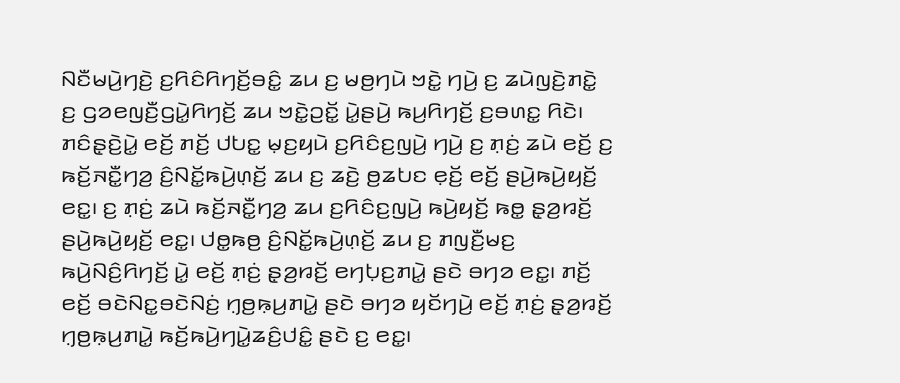ꤡꤢꤪꤗꤣꤧ꤬ꤚꤢꤧ꤬ ꤢ꤬ꤖꤢꤨꤖꤚꤢꤩ꤬ꤋꤢꤨ꤭ ꤘꤣ ꤢ꤬ ꤗꤥ꤬ꤚꤣꤧ ꤠꤢꤧ꤭ ꤚꤣꤧ꤬ ꤢ꤬ ꤘꤣꤧꤜꤢꤧ꤬ꤊꤢꤧ꤭ ꤢ꤬ ꤞꤤꤕꤜꤢꤪ꤬ꤞꤣꤧ꤭ꤖꤚꤢꤩ꤬ ꤘꤣ ꤠꤢꤧ꤭ꤑꤢꤩ꤭ ꤣꤧ꤭ꤔꤣꤧ꤬ ꤒꤣ꤬ꤖꤚꤢꤩ꤬ ꤢ꤬ꤋꤛꤢ꤭ ꤖꤢꤧ꤯
ꤊꤢꤨꤔ꤫ꤢꤧ꤬ꤣꤧ꤭ ꤕꤢꤩ꤬ ꤊꤢꤩ꤬ ꤓꤝꤢ꤭ ꤗ꤫ꤢ꤬ꤟꤣꤧ ꤢ꤬ꤖꤢꤨꤢ꤬ꤜꤣꤧ꤬ ꤚꤣꤧ꤬ ꤢ꤬ ꤊ꤫ꤢꤦ꤬ ꤘꤣꤧ ꤕꤢꤩ꤬ ꤢ꤬ ꤒꤢꤩ꤬ꤏꤢꤪ꤭ꤚꤤ꤬ ꤢꤨ꤬ꤡꤢꤩ꤭ꤒꤣꤧ꤬ꤛ꤫ꤢꤩ꤬ ꤘꤣ ꤢ꤬ ꤘꤢꤧ꤬ ꤥ꤬ꤘꤝꤢ ꤕ꤫ꤢꤩ꤬ ꤕꤢꤩ꤬ ꤔꤣꤧ꤬ꤒꤣꤧ꤬ꤟꤢꤩ꤬ ꤕꤢ꤭꤯ ꤢ꤬ ꤊ꤫ꤢꤦ꤬ ꤘꤣꤧ ꤒꤢꤩ꤬ꤏꤢꤪ꤭ꤚꤤ꤬ ꤘꤣ ꤢ꤬ꤖꤢꤨꤢ꤬ꤜꤣꤧ꤬ ꤒꤣꤧ꤬ꤟꤢꤩ꤬ ꤒꤥ꤭ ꤔ꤫ꤤ꤬ꤙꤢꤩ꤬ ꤔꤣꤧ꤬ꤒꤣꤧ꤬ꤟꤢꤩ꤬ ꤕꤢ꤭꤯ ꤓꤥ꤭ꤒꤥ꤬ ꤢꤨ꤬ꤡꤢꤩ꤭ꤒꤣꤧ꤬ꤛ꤫ꤢꤩ꤬ ꤘꤣ ꤢ꤬ ꤊꤜꤢꤪ꤬ꤗꤢ꤬ ꤒꤣꤧ꤬ꤡꤢꤨ꤬ꤖꤚꤢꤩ꤬ ꤣꤧ꤭ ꤕꤢꤩ꤬ ꤊ꤫ꤢꤦ꤬ ꤔ꤫ꤤ꤬ꤙꤢꤩ꤬ ꤕꤚꤝ꤫ꤢ꤬ꤊꤣꤧ꤭ ꤔꤢꤧ ꤋꤚꤤ ꤕꤢ꤭꤯ ꤊꤢꤩ꤬ ꤕꤢꤩ꤬ ꤋꤢꤧꤡꤢ꤭ꤋꤢꤧꤡꤢꤦ꤬ ꤚ꤫ꤥ꤬ꤒ꤫ꤣ꤬ꤊꤣꤧ꤭ ꤔꤢꤧ ꤋꤚꤤ ꤟꤢꤩꤚꤣꤧ꤬ ꤕꤢꤩ꤬ ꤊ꤫ꤢꤦ꤬ ꤔ꤫ꤤ꤬ꤙꤢꤩ꤬ ꤚ꤫ꤥ꤬ꤒ꤫ꤣ꤬ꤊꤣꤧ꤭ ꤒꤢꤩ꤬ꤒꤣꤧ꤬ꤚꤣꤧ꤭ꤘꤢꤨ꤬ꤓꤢꤨ꤭ ꤔꤢꤧ ꤢ꤬ ꤕꤢ꤭꤯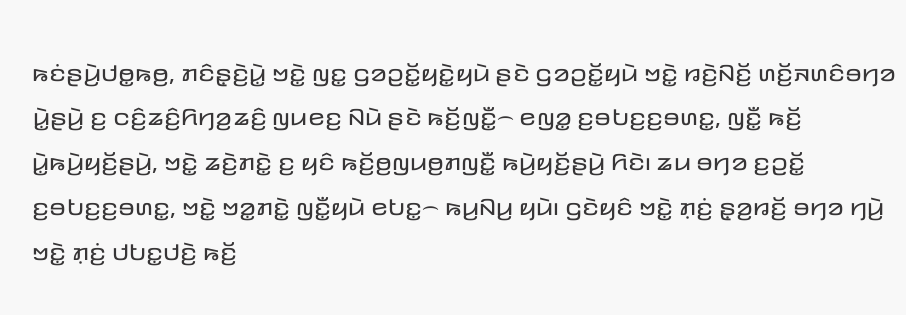ꤒꤢꤦꤔꤣꤧ꤬ꤓꤥ꤭ꤒꤥ꤬, ꤊꤢꤨꤔ꤫ꤢꤧ꤬ꤣꤧ꤭ ꤠꤢꤧ꤭ ꤜꤢ꤭ ꤞꤤꤑꤢꤩ꤭ꤟꤢꤧ꤭ꤟꤣꤧ ꤔꤢꤧ ꤞꤤꤑꤢꤩ꤭ꤟꤣꤧ ꤠꤢꤧ꤭ ꤙꤢꤧ꤬ꤡꤢꤩ꤬ ꤛꤢꤩ꤬ꤏꤛꤢꤨꤋꤚꤤ ꤣꤧ꤭ꤔꤣꤧ꤬ ꤢ꤬ ꤍꤢꤨ꤬ꤘꤢꤨ꤬ꤖꤚꤤ꤬ꤘꤢꤨ꤬ ꤜꤣꤕꤢ꤬ ꤡꤣꤧ ꤔꤢꤧ ꤒꤢꤩ꤬ꤜꤢꤪ꤭꤮ ꤕꤜꤤ꤭ ꤢ꤬ꤋꤝꤢ꤬ꤢ꤬ꤋꤛꤢ꤭, ꤜꤢꤪ꤭ ꤒꤢꤩ꤬ ꤣꤧ꤭ꤒꤣꤧ꤬ꤟꤢꤩ꤬ꤔꤣꤧ꤬, ꤠꤢꤧ꤭ ꤘꤢꤧ꤬ꤊꤢꤧ꤭ ꤢ꤬ ꤟꤢꤨ ꤒꤢꤩ꤬ꤥ꤬ꤜꤣꤥ꤬ꤊꤜꤢꤪ꤭ ꤒꤣꤧ꤬ꤟꤢꤩ꤬ꤔꤣꤧ꤬ ꤖꤢꤧ꤯ ꤘꤣ ꤋꤚꤤ ꤢ꤬ꤑꤢꤩ꤭ ꤢ꤬ꤋꤝꤢ꤬ꤢ꤬ꤋꤛꤢ꤭, ꤠꤢꤧ꤭ ꤠꤤ꤭ꤊꤢꤧ꤭ ꤜꤢꤪ꤭ꤟꤣꤧ ꤕꤝꤢ꤭꤮ ꤒꤣ꤬ꤡꤣ꤬ ꤟꤣꤧ꤯ ꤞꤢꤧꤟꤢꤨ ꤠꤢꤧ꤭ ꤊ꤫ꤢꤦ꤬ ꤔ꤫ꤤ꤬ꤙꤢꤩ꤬ ꤋꤚꤤ ꤚꤣꤧ꤬ ꤠꤢꤧ꤭ ꤊ꤫ꤢꤦ꤬ ꤓꤝꤢ꤭ꤓꤢꤧ꤬ ꤒꤢꤩ꤬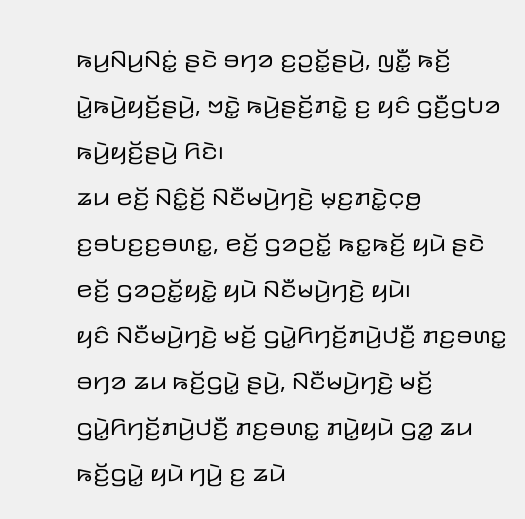ꤒꤣ꤬ꤡꤣ꤬ꤡꤢꤦ꤭ ꤔꤢꤧ ꤋꤚꤤ ꤢ꤬ꤑꤢꤩ꤭ꤔꤣꤧ꤬, ꤜꤢꤪ꤭ ꤒꤢꤩ꤬ ꤣꤧ꤭ꤒꤣꤧ꤬ꤟꤢꤩ꤬ꤔꤣꤧ꤬, ꤠꤢꤧ꤭ ꤒꤣꤧ꤬ꤔꤢꤩ꤬ꤊꤢꤧ꤭ ꤢ꤬ ꤟꤢꤨ ꤞꤢꤪ꤬ꤞꤝꤤ ꤒꤣꤧ꤬ꤟꤢꤩ꤬ꤔꤣꤧ꤬ ꤖꤢꤧ꤯
ꤘꤣ ꤕꤢꤩ꤬ ꤡꤢꤨ꤭ꤢꤩ꤬ ꤡꤢꤪꤗꤣꤧ꤬ꤚꤢꤧ꤬ ꤗ꤫ꤢ꤬ꤊꤢꤧ꤭ꤍ꤫ꤥ꤬ ꤢ꤬ꤋꤝꤢ꤬ꤢ꤬ꤋꤛꤢ꤭, ꤕꤢꤩ꤬ ꤞꤤꤑꤢꤩ꤭ ꤒꤢ꤭ꤒꤢꤩ꤬ ꤟꤣꤧ ꤔꤢꤧ ꤕꤢꤩ꤬ ꤞꤤꤑꤢꤩ꤭ꤟꤢꤧ꤭ ꤟꤣꤧ ꤡꤢꤪꤗꤣꤧ꤬ꤚꤢꤧ꤬ ꤟꤣꤧ꤯
ꤟꤢꤨ ꤡꤢꤪꤗꤣꤧ꤬ꤚꤢꤧ꤬ ꤗꤢꤩ꤬ ꤞꤣꤧ꤭ꤖꤚꤢꤩ꤬ꤊꤣꤧ꤬ꤓꤢꤪ꤬ ꤊꤢ꤬ꤋꤛꤢ꤭ ꤋꤚꤤ ꤘꤣ ꤒꤢꤩ꤬ꤞꤣꤧ꤭ ꤔꤣꤧ꤬, ꤡꤢꤪꤗꤣꤧ꤬ꤚꤢꤧ꤬ ꤗꤢꤩ꤬ ꤞꤣꤧ꤭ꤖꤚꤢꤩ꤬ꤊꤣꤧ꤬ꤓꤢꤪ꤬ ꤊꤢ꤬ꤋꤛꤢ꤭ ꤊꤣꤧ꤭ꤟꤣꤧ ꤞꤤ꤭ ꤘꤣ ꤒꤢꤩ꤬ꤞꤣꤧ꤭ ꤟꤣꤧ ꤚꤣꤧ꤬ ꤢ꤬ ꤘꤣꤧ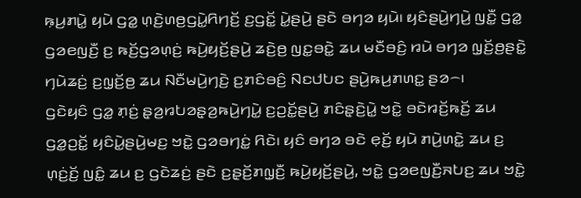ꤒ꤫ꤣ꤬ꤊꤣꤧ꤭ ꤟꤣꤧ ꤞꤤ꤭ ꤛ꤫ꤢꤧ꤬ꤛꤥ꤬ꤞꤣꤧ꤭ꤖꤚꤢꤩ꤬ ꤢ꤬ꤞꤢꤩ꤭ ꤣꤧ꤭ꤔꤣꤧ꤬ ꤔꤢꤧ ꤋꤚꤤ ꤟꤣꤧ꤯ ꤟꤢꤨꤔꤣꤧ꤬ꤚꤣꤧ꤬ ꤜꤢꤪ꤭ ꤞꤤ꤭ ꤞꤤꤕꤜꤢꤪ꤬ ꤢ꤬ ꤒꤢꤩ꤬ꤞꤤꤛ꤫ꤢꤦ꤬ ꤒꤣꤧ꤬ꤟꤢꤩ꤬ꤔꤣꤧ꤬ ꤘꤢꤧ꤬ꤥ꤬ ꤜꤢ꤭ꤋꤢꤧ꤭ ꤘꤣ ꤗꤢꤪꤋꤢꤨ꤬ ꤙꤣꤧ ꤋꤚꤤ ꤜ꤫ꤢꤩ꤬ꤥ꤬ꤔꤢꤧ꤭ ꤚꤣꤧꤘꤢꤦ꤬ ꤢ꤬ꤜ꤫ꤢꤩ꤬ꤥ꤬ ꤘꤣ ꤡꤢꤪꤗꤣꤧ꤬ꤚꤢꤧ꤬ ꤢ꤬ꤊꤢꤨꤋꤢꤨ꤬ ꤡꤢꤓꤝꤢ ꤔꤣꤧ꤬ꤒꤣ꤬ꤊꤛꤢ꤭ ꤔꤤ꤮꤯
ꤞꤢꤧꤟꤢꤨ ꤞꤤ꤭ ꤊ꤫ꤢꤦ꤬ ꤔ꤫ꤤ꤬ꤙꤝꤤꤔ꤫ꤤ꤬ꤒꤣꤧ꤬ꤚꤣꤧ꤭ ꤢ꤬ꤑꤢꤩ꤭ꤔꤣꤧ꤬ ꤊꤢꤨꤔ꤫ꤢꤧ꤬ꤣꤧ꤭ ꤠꤢꤧ꤭ ꤋꤢꤧꤙꤢꤩ꤬ꤒꤢꤩ꤬ ꤘꤣ ꤞꤤ꤭ꤑꤢꤩ꤭ ꤟꤢꤨꤣꤧ꤭ꤔꤣꤧ꤬ꤗꤢ꤬ ꤠꤢꤧ꤭ ꤞꤤꤋꤚꤢꤦ꤭ ꤖꤢꤧ꤯ ꤟꤢꤨ ꤋꤚꤤ ꤋꤢꤧ ꤕ꤫ꤢꤩ꤬ ꤟꤣꤧ ꤊꤣꤧ꤬ꤛꤢꤧ꤭ ꤘꤣ ꤢ꤬ ꤛ꤫ꤢꤦ꤬ꤢꤩ꤬ ꤜꤢꤨ꤭ ꤘꤣ ꤢ꤬ ꤞꤢꤧꤘꤢꤦ꤬ ꤔꤢꤧ ꤢ꤬ꤔ꤫ꤢꤩ꤬ꤊꤜ꤫ꤢꤪ꤬ ꤒꤣꤧ꤬ꤟꤢꤩ꤬ꤔꤣꤧ꤬, ꤠꤢꤧ꤭ ꤞꤤꤕꤜꤢꤪ꤬ꤏꤝꤢ꤬ ꤘꤣ ꤠꤢꤧ꤭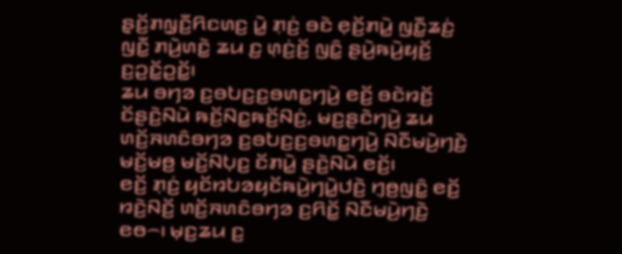ꤔ꤫ꤢꤩ꤬ꤊꤜ꤫ꤢꤪ꤬ꤖꤢꤛꤢ꤬ ꤣꤧ꤭ ꤊ꤫ꤢꤦ꤬ ꤋꤢꤧ ꤕ꤫ꤢꤩ꤬ꤊꤣꤧ꤭ ꤜꤢꤪ꤭ꤘꤢꤦ꤬ ꤜꤢꤪ꤭ ꤊꤣꤧ꤬ꤛꤢꤧ꤭ ꤘꤣ ꤢ꤬ ꤛ꤫ꤢꤦ꤬ꤢꤩ꤬ ꤜꤢꤨ꤭ ꤔꤣꤧ꤬ꤒꤣꤧ꤬ꤟꤢꤩ꤬ ꤢ꤬ꤑꤢꤩ꤭ꤑꤢꤩ꤭꤯
ꤘꤣ ꤋꤚꤤ ꤢ꤬ꤋꤝꤢ꤬ꤢ꤬ꤋꤛꤢ꤭ꤚꤣꤧ꤬ ꤕꤢꤩ꤬ ꤋꤢꤧꤙꤢꤩ꤬ ꤢꤩꤔꤢꤧ꤬ꤡꤣꤧ ꤒꤢꤩ꤬ꤡꤢ꤭ꤒꤢꤩ꤬ꤡꤢꤦ꤬, ꤗꤢ꤬ꤔꤢꤧꤚꤣꤧ꤬ ꤘꤣ ꤛꤢꤩ꤬ꤏꤛꤢꤨꤋꤚꤤ ꤢ꤬ꤋꤝꤢ꤬ꤢ꤬ꤋꤛꤢ꤭ꤚꤣꤧ꤬ ꤡꤢꤪꤗꤣꤧ꤬ꤚꤢꤧ꤬ ꤗꤢꤩ꤬ꤗꤥ꤬ ꤗꤢꤩ꤬ꤡꤝ꤫ꤢ꤬ ꤢꤩꤊꤣꤧ꤭ ꤔꤢꤧ꤬ꤡꤣꤧ ꤕꤢꤩ꤬꤯
ꤕꤢꤩ꤬ ꤊ꤫ꤢꤦ꤬ ꤟꤢꤩꤙꤝꤤꤟꤢꤩꤒꤣꤧ꤬ꤚꤣꤧ꤭ꤓꤢꤧ꤬ ꤚ꤫ꤥ꤬ꤜꤢꤨ꤭ ꤕꤢꤩ꤬ ꤙꤢꤧ꤬ꤡꤢꤩ꤬ ꤛꤢꤩ꤬ꤏꤛꤢꤨꤋꤚꤤ ꤢ꤬ꤖꤢꤩ꤭ ꤡꤢꤪꤗꤣꤧ꤬ꤚꤢꤧ꤬ ꤕꤥ꤮꤯ ꤗ꤫ꤢ꤬ꤘꤣ ꤢ꤬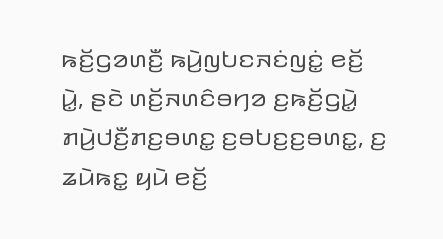ꤒꤢꤩ꤬ꤞꤤꤛꤢꤪ꤬ ꤒꤣꤧ꤬ꤜꤝꤢꤏꤢꤦꤜꤢꤦ꤭ ꤕꤢꤩ꤬ ꤣꤧ꤭, ꤔꤢꤧ ꤛꤢꤩ꤬ꤏꤛꤢꤨꤋꤚꤤ ꤢ꤬ꤒꤢꤩ꤬ꤞꤣꤧ꤭ ꤊꤣꤧ꤬ꤓꤢꤪ꤬ꤊꤢ꤬ꤋꤛꤢ꤭ ꤢ꤬ꤋꤝꤢ꤬ꤢ꤬ꤋꤛꤢ꤭, ꤢ꤬ ꤘꤣꤧꤒꤢ꤭ ꤟꤣꤧ ꤕꤢꤩ꤬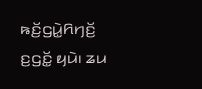ꤒꤢꤩ꤬ꤞꤣꤧ꤭ꤖꤚꤢꤩ꤬ ꤢ꤬ꤞꤢꤩ꤭ ꤟꤣꤧ꤯ ꤘꤣ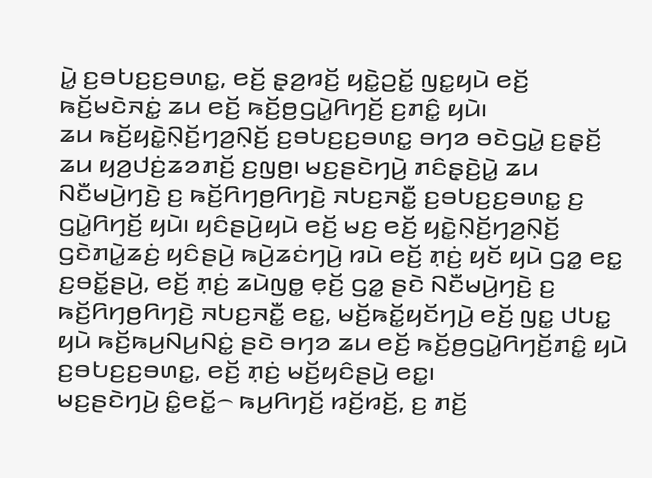ꤣꤧ꤭ ꤢ꤬ꤋꤝꤢ꤬ꤢ꤬ꤋꤛꤢ꤭, ꤕꤢꤩ꤬ ꤔ꤫ꤤ꤬ꤙꤢꤩ꤬ ꤟꤢꤧ꤭ꤑꤢꤩ꤭ ꤜꤢ꤭ꤟꤣꤧ ꤕꤢꤩ꤬ ꤒꤢꤩ꤬ꤗꤢꤧꤏꤢꤦ꤭ ꤘꤣ ꤕꤢꤩ꤬ ꤒꤢꤩ꤬ꤥ꤬ꤞꤣꤧ꤭ꤖꤚꤢꤩ꤬ ꤢ꤬ꤊꤢꤨ꤭ ꤟꤣꤧ꤯
ꤘꤣ ꤒꤢꤩ꤬ꤟꤢꤧ꤭ꤡ꤫ꤢꤩ꤬ꤚꤤ꤬ꤡ꤫ꤢꤩ꤬ ꤢ꤬ꤋꤝꤢ꤬ꤢ꤬ꤋꤛꤢ꤭ ꤋꤚꤤ ꤋꤢꤧꤞꤣꤧ꤭ ꤢ꤬ꤔ꤫ꤢꤩ꤬ ꤘꤣ ꤟꤤ꤬ꤓꤢꤦ꤬ꤘꤤꤊꤢꤩ꤬ ꤢ꤬ꤜꤥ꤬꤯ ꤗꤢ꤬ꤔꤢꤧꤚꤣꤧ꤬ ꤊꤢꤨꤔ꤫ꤢꤧ꤬ꤣꤧ꤭ ꤘꤣ ꤡꤢꤪꤗꤣꤧ꤬ꤚꤢꤧ꤬ ꤢ꤬ ꤒꤢꤩ꤬ꤖꤚꤥ꤬ꤖꤚꤢꤧ꤬ ꤏꤝꤢ꤬ꤏꤢꤪ꤭ ꤢ꤬ꤋꤝꤢ꤬ꤢ꤬ꤋꤛꤢ꤭ ꤢ꤬ ꤞꤣꤧ꤭ꤖꤚꤢꤩ꤬ ꤟꤣꤧ꤯ ꤟꤢꤨꤔꤣꤧ꤬ꤟꤣꤧ ꤕꤢꤩ꤬ ꤗꤢ꤬ ꤕꤢꤩ꤬ ꤟꤢꤧ꤭ꤡ꤫ꤢꤩ꤬ꤚꤤ꤬ꤡ꤫ꤢꤩ꤬ ꤞꤢꤧꤊꤣꤧ꤭ꤘꤢꤦ꤬ ꤟꤢꤨꤔꤣꤧ꤬ ꤒꤣꤧ꤬ꤘꤢꤦꤚꤣꤧ꤬ ꤙꤣꤧ ꤕꤢꤩ꤬ ꤊ꤫ꤢꤦ꤬ ꤟꤢꤩ ꤟꤣꤧ ꤞꤤ꤭ ꤕꤢ꤭ ꤢ꤬ꤋꤢꤩ꤭ꤔꤣꤧ꤬, ꤕꤢꤩ꤬ ꤊ꤫ꤢꤦ꤬ ꤘꤣꤧꤜꤥ꤭ ꤕ꤫ꤢꤩ꤬ ꤞꤤ꤭ ꤔꤢꤧ ꤡꤢꤪꤗꤣꤧ꤬ꤚꤢꤧ꤬ ꤢ꤬ ꤒꤢꤩ꤬ꤖꤚꤥ꤬ꤖꤚꤢꤧ꤬ ꤏꤝꤢ꤬ꤏꤢꤪ꤭ ꤕꤢ꤭, ꤗꤢꤩ꤬ꤒꤢꤩ꤭ꤟꤢꤩꤚꤣꤧ꤬ ꤕꤢꤩ꤬ ꤜꤢ꤭ ꤓꤝꤢ꤭ ꤟꤣꤧ ꤒꤢꤩ꤬ꤒꤣ꤬ꤡꤣ꤬ꤡꤢꤦ꤭ ꤔꤢꤧ ꤋꤚꤤ ꤘꤣ ꤕꤢꤩ꤬ ꤒꤢꤩ꤬ꤥ꤬ꤞꤣꤧ꤭ꤖꤚꤢꤩ꤬ꤊꤢꤨ꤭ ꤟꤣꤧ ꤢ꤬ꤋꤝꤢ꤬ꤢ꤬ꤋꤛꤢ꤭, ꤕꤢꤩ꤬ ꤊ꤫ꤢꤦ꤬ ꤗꤢꤩ꤬ꤟꤢꤨꤔꤣꤧ꤬ ꤕꤢ꤭꤯
ꤗꤢ꤬ꤔꤢꤧꤚꤣꤧ꤬ ꤢꤨ꤭ꤕꤢꤩ꤭꤮ ꤒꤣ꤬ꤖꤚꤢꤩ꤬ ꤙꤢꤩ꤬ꤙꤢꤩ꤬, ꤢ꤬ ꤊꤢꤩ꤬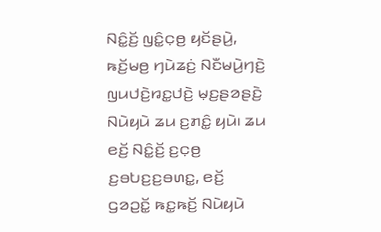ꤡꤢꤨ꤭ꤢꤩ꤬ ꤜꤢꤨ꤭ꤍ꤫ꤥ꤬ ꤟꤢꤩꤔꤣꤧ꤬, ꤒꤢꤩ꤬ꤗꤥ꤬ ꤚꤣꤧꤘꤢꤦ꤬ ꤡꤢꤪꤗꤣꤧ꤬ꤚꤢꤧ꤬ ꤜꤣꤓꤢꤧ꤬ꤙꤢ꤭ꤓꤢꤧ꤬ ꤗ꤫ꤢ꤬ꤔꤤꤔꤢꤧ꤬ ꤡꤣꤧꤟꤣꤧ ꤘꤣ ꤢ꤬ꤊꤢꤨ꤭ ꤟꤣꤧ꤯ ꤘꤣ ꤕꤢꤩ꤬ ꤡꤢꤨ꤭ꤢꤩ꤬ ꤢ꤬ꤍ꤫ꤥ꤬ ꤢ꤬ꤋꤝꤢ꤬ꤢ꤬ꤋꤛꤢ꤭, ꤕꤢꤩ꤬ ꤞꤤꤑꤢꤩ꤭ ꤒꤢ꤭ꤒꤢꤩ꤬ ꤡꤣꤧꤟꤣꤧ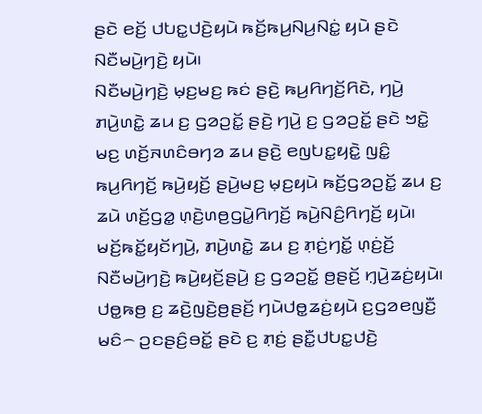ꤔꤢꤧ ꤕꤢꤩ꤬ ꤓꤝꤢ꤭ꤓꤢꤧ꤬ꤟꤣꤧ ꤒꤢꤩ꤬ꤒꤣ꤬ꤡꤣ꤬ꤡꤢꤦ꤭ ꤟꤣꤧ ꤔꤢꤧ ꤡꤢꤪꤗꤣꤧ꤬ꤚꤢꤧ꤬ ꤟꤣꤧ꤯
ꤡꤢꤪꤗꤣꤧ꤬ꤚꤢꤧ꤬ ꤗ꤫ꤢ꤬ꤗꤢ꤬ ꤒꤢꤦ ꤔꤢꤧ꤬ ꤒꤣ꤬ꤖꤚꤢꤩ꤬ꤖꤢꤧ, ꤚꤣꤧ꤬ ꤊꤣꤧ꤬ꤛꤢꤧ꤭ ꤘꤣ ꤢ꤬ ꤞꤤꤑꤢꤩ꤭ ꤔꤢꤧ꤬ ꤚꤣꤧ꤬ ꤢ꤬ ꤞꤤꤑꤢꤩ꤭ ꤔꤢꤧ ꤠꤢꤧ꤭ ꤗꤢ꤬ ꤛꤢꤩ꤬ꤏꤛꤢꤨꤋꤚꤤ ꤘꤣ ꤔꤢꤧ꤬ ꤕꤜꤝꤢ꤭ꤟꤢꤧ꤭ ꤜꤢꤨ꤭ ꤒꤣ꤬ꤖꤚꤢꤩ꤬ ꤒꤣꤧ꤬ꤟꤢꤩ꤬ ꤔꤣꤧ꤬ꤗꤢ꤬ ꤗ꤫ꤢ꤬ꤟꤣꤧ ꤒꤢꤩ꤬ꤞꤤꤑꤢꤩ꤭ ꤘꤣ ꤢ꤬ ꤘꤣꤧ ꤛꤢꤩ꤬ꤞꤤ꤭ ꤛ꤫ꤢꤧ꤬ꤛꤥ꤬ꤞꤣꤧ꤭ꤖꤚꤢꤩ꤬ ꤒꤣꤧ꤬ꤡꤢꤨ꤬ꤖꤚꤢꤩ꤬ ꤟꤣꤧ꤯
ꤗꤢꤩ꤬ꤒꤢꤩ꤭ꤟꤢꤩꤚꤣꤧ꤬, ꤊꤣꤧ꤬ꤛꤢꤧ꤭ ꤘꤣ ꤢ꤬ ꤊ꤫ꤢꤦ꤬ꤚꤢꤩ꤭ ꤛ꤫ꤢꤦ꤬ꤢꤩ꤬ ꤡꤢꤪꤗꤣꤧ꤬ꤚꤢꤧ꤬ ꤒꤣꤧ꤬ꤟꤢꤩ꤬ꤔꤣꤧ꤬ ꤢ꤬ ꤞꤤꤑꤢꤩ꤭ ꤥ꤬ꤔꤢꤩ꤬ ꤚ꤫ꤣꤧ꤬ꤘꤢꤦ꤬ꤟꤣꤧ꤯ ꤓꤥ꤭ꤒꤥ꤬ ꤢ꤬ ꤘꤢꤧ꤬ꤜꤢꤧ꤬ꤥ꤬ꤔꤢꤩ꤬ ꤚꤣꤧꤓꤥ꤭ꤘꤢꤦ꤬ꤟꤣꤧ ꤢ꤬ꤞꤤꤕꤜꤢꤪ꤬ ꤗꤢꤨ꤮ ꤑꤢꤔꤢꤨ꤬ꤋꤢꤩ꤭ ꤔꤢꤧ ꤢ꤬ ꤊ꤫ꤢꤦ꤬ ꤔꤢꤪ꤭ꤓꤝꤢ꤭ꤓꤢꤧ꤬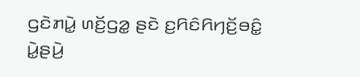ꤞꤢꤧꤊꤣꤧ꤭ ꤛꤢꤩ꤬ꤞꤤ꤭ ꤔꤢꤧ ꤢ꤬ꤖꤢꤨꤖꤚꤢꤩ꤬ꤋꤢꤨ꤭ ꤣꤧ꤭ꤔꤣꤧ꤬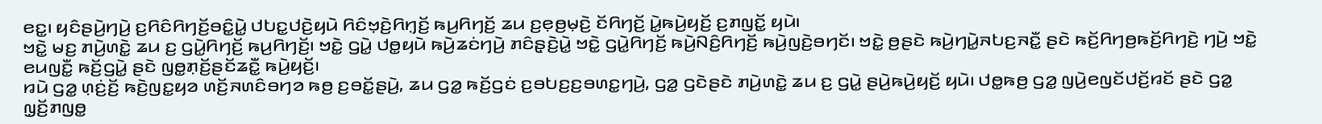ꤕꤢ꤭꤯ ꤟꤢꤨꤔꤣꤧ꤬ꤚꤣꤧ꤬ ꤢ꤬ꤖꤢꤨꤖꤚꤢꤩ꤬ꤋꤢꤨ꤭ꤣꤧ꤭ ꤓꤝꤢ꤭ꤓꤢꤧ꤬ꤟꤣꤧ ꤖꤢꤨꤠ꤫ꤢꤧ꤬ꤖꤚ꤫ꤢꤩ꤬ ꤒꤣ꤬ꤖꤚꤢꤩ꤬ ꤘꤣ ꤢ꤬ꤕ꤫ꤥ꤬ꤗ꤫ꤢꤧ꤬ ꤢꤩꤖꤚꤢꤩ꤬ ꤣꤧ꤭ꤒꤣꤧ꤬ꤟꤢꤩ꤬ ꤢ꤬ꤊꤜꤢꤩ꤭ ꤟꤣꤧ꤯
ꤠꤢꤧ꤭ ꤗꤢ꤬ ꤊꤣꤧ꤬ꤛꤢꤧ꤭ ꤘꤣ ꤢ꤬ ꤞꤣꤧ꤭ꤖꤚꤢꤩ꤬ ꤒꤣ꤬ꤖꤚꤢꤩ꤬꤯ ꤠꤢꤧ꤭ ꤞꤣꤧ꤭ ꤓꤥ꤭ꤟꤣꤧ ꤒꤣꤧ꤬ꤘꤢꤦꤚꤣꤧ꤬ ꤊꤢꤨꤔ꤫ꤢꤧ꤬ꤣꤧ꤭ ꤠꤢꤧ꤭ ꤞꤣꤧ꤭ꤖꤚꤢꤩ꤬ ꤒꤣꤧ꤬ꤡꤢꤨ꤬ꤖꤚꤢꤩ꤬ ꤒꤣꤧ꤬ꤜꤢꤧ꤬ꤋꤚꤢꤩ꤯ ꤠꤢꤧ꤭ ꤥ꤬ꤔꤢꤧ ꤒꤣꤧ꤬ꤚꤣꤧ꤭ꤏꤝꤢ꤬ꤏꤢꤪ꤭ ꤔꤢꤧ ꤒꤢꤩ꤬ꤖꤚꤥ꤬ꤒꤢꤩ꤬ꤖꤚꤢꤧ꤬ ꤚꤣꤧ꤬ ꤠꤢꤧ꤭ ꤕꤣꤜꤢꤪ꤭ ꤒꤢꤩ꤬ꤞꤣꤧ꤭ ꤔꤢꤧ ꤜꤥ꤭ꤊ꤫ꤢꤩ꤬ꤔꤢꤩꤘꤢꤪ꤭ ꤒꤣꤧ꤬ꤟꤢꤩ꤬꤯
ꤙꤣꤧ ꤞꤤ꤭ ꤛ꤫ꤢꤦ꤬ꤢꤩ꤬ ꤒꤢꤧ꤬ꤜꤢ꤭ꤟꤤ ꤛꤢꤩ꤬ꤏꤛꤢꤨꤋꤚꤤ ꤒꤥ꤬ ꤢ꤬ꤋꤢꤩ꤭ꤔꤣꤧ꤬, ꤘꤣ ꤞꤤ꤭ ꤒꤢꤩ꤬ꤞꤢꤦ ꤢ꤬ꤋꤝꤢ꤬ꤢ꤬ꤋꤛꤢ꤭ꤚꤣꤧ꤬, ꤞꤤ꤭ ꤞꤢꤧꤔꤢꤧ ꤊꤣꤧ꤬ꤛꤢꤧ꤭ ꤘꤣ ꤢ꤬ ꤞꤣꤧ꤭ ꤔꤣꤧ꤬ꤒꤣꤧ꤬ꤟꤢꤩ꤬ ꤟꤣꤧ꤯ ꤓꤥ꤭ꤒꤥ꤬ ꤞꤤ꤭ ꤜꤣꤧ꤬ꤕꤜꤢꤩꤓꤢꤩ꤬ꤙꤢꤩ ꤔꤢꤧ ꤞꤤ꤭ ꤜ꤫ꤢꤩ꤬ꤊꤜꤥ꤭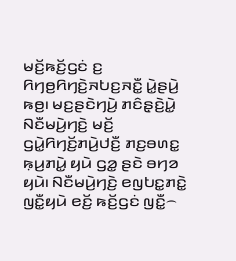ꤗꤢꤩ꤬ꤒꤢꤩ꤬ꤞꤢꤦ ꤢ꤬ ꤖꤚꤥ꤬ꤖꤚꤢꤧ꤬ꤏꤝꤢ꤬ꤏꤢꤪ꤭ ꤣꤧ꤭ꤔꤣꤧ꤬ ꤒꤥ꤬꤯ ꤗꤢ꤬ꤔꤢꤧꤚꤣꤧ꤬ ꤊꤢꤨꤔ꤫ꤢꤧ꤬ꤣꤧ꤭ ꤡꤢꤪꤗꤣꤧ꤬ꤚꤢꤧ꤬ ꤗꤢꤩ꤬ ꤞꤣꤧ꤭ꤖꤚꤢꤩ꤬ꤊꤣꤧ꤬ꤓꤢꤪ꤬ ꤊꤢ꤬ꤋꤛꤢ꤭ ꤒ꤫ꤣ꤬ꤊꤣꤧ꤭ ꤟꤣꤧ ꤞꤤ꤭ ꤔꤢꤧ ꤋꤚꤤ ꤟꤣꤧ꤯ ꤡꤢꤪꤗꤣꤧ꤬ꤚꤢꤧ꤬ ꤕꤜꤝꤢ꤭ꤊꤢꤧ꤭ ꤜꤢꤪ꤭ꤟꤣꤧ ꤕꤢꤩ꤬ ꤒꤢꤩ꤬ꤞꤢꤦ ꤜꤢꤪ꤭꤮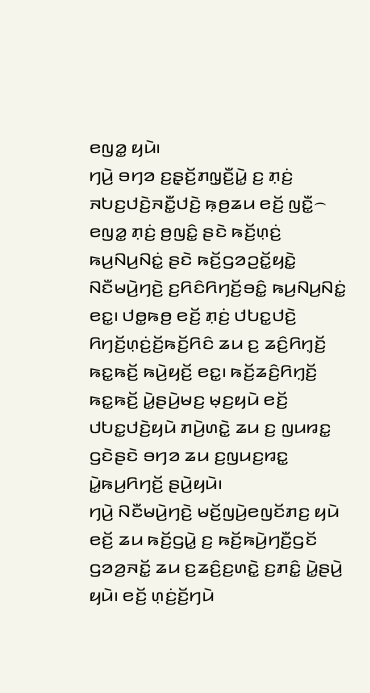ꤕꤜꤤ꤭ ꤟꤣꤧ꤯
ꤚꤣꤧ꤬ ꤋꤚꤤ ꤢ꤬ꤔ꤫ꤢꤩ꤬ꤊꤜ꤫ꤢꤪ꤬ꤣꤧ꤭ ꤢ꤬ ꤊ꤫ꤢꤦ꤬ ꤏꤝꤢ꤬ꤓꤢꤧ꤬ꤏꤢꤪ꤭ꤓꤢꤧ꤬ ꤒ꤫ꤥ꤬ꤘꤣ ꤕꤢꤩ꤬ ꤜꤢꤪ꤭꤮ ꤕꤜꤤ꤭ ꤊ꤫ꤢꤦ꤬ ꤥ꤬ꤜꤢꤨ꤭ ꤔꤢꤧ ꤒꤢꤩ꤬ꤛ꤫ꤢꤦ꤬ ꤒꤣ꤬ꤡꤣ꤬ꤡꤢꤦ꤭ ꤔꤢꤧ ꤒꤢꤩ꤬ꤞꤤꤑꤢꤩ꤭ꤟꤢꤧ꤭ ꤡꤢꤪꤗꤣꤧ꤬ꤚꤢꤧ꤬ ꤢ꤬ꤖꤢꤨꤖꤚꤢꤩ꤬ꤋꤢꤨ꤭ ꤒꤣ꤬ꤡꤣ꤬ꤡꤢꤦ꤭ ꤕꤢ꤭꤯ ꤓꤥ꤭ꤒꤥ꤬ ꤕꤢꤩ꤬ ꤊ꤫ꤢꤦ꤬ ꤓꤝꤢ꤭ꤓꤢꤧ꤬ ꤖꤚꤢꤩ꤬ꤛ꤫ꤢꤦ꤬ꤢꤩ꤬ꤒꤢꤩ꤬ꤖꤢꤨ ꤘꤣ ꤢ꤬ ꤘꤢꤨ꤬ꤖꤚ꤫ꤢꤩ꤬ ꤒꤢ꤭ꤒꤢꤩ꤬ ꤒꤣꤧ꤬ꤟꤢꤩ꤬ ꤕꤢ꤭꤯ ꤒꤢꤩ꤬ꤘꤢꤨ꤬ꤖꤚ꤫ꤢꤩ꤬ ꤒꤢ꤭ꤒꤢꤩ꤬ ꤣꤧ꤭ꤔꤣꤧ꤬ꤗꤢ꤬ ꤗ꤫ꤢ꤬ꤟꤣꤧ ꤕꤢꤩ꤬ ꤓꤝꤢ꤭ꤓꤢꤧ꤬ꤟꤣꤧ ꤊꤣꤧ꤬ꤛꤢꤧ꤭ ꤘꤣ ꤢ꤬ ꤜꤣꤙꤢ꤭ ꤞꤢꤧꤔꤢꤧ ꤋꤚꤤ ꤘꤣ ꤢ꤬ꤜꤣꤢ꤬ꤙꤢ꤭ ꤣꤧ꤭ꤒꤣ꤬ꤖꤚꤢꤩ꤬ ꤔꤣꤧ꤬ꤟꤣꤧ꤯
ꤚꤣꤧ꤬ ꤡꤢꤪꤗꤣꤧ꤬ꤚꤢꤧ꤬ ꤗꤢꤩ꤬ꤜꤣꤧ꤬ꤕꤜꤢꤩꤊꤢ꤬ ꤟꤣꤧ ꤕꤢꤩ꤬ ꤘꤣ ꤒꤢꤩ꤬ꤞꤣꤧ꤭ ꤢ꤬ ꤒꤢꤩ꤬ꤒꤣꤧ꤬ꤚꤢꤪ꤬ꤞꤢꤩ ꤞꤤꤤ꤬ꤏꤢꤩ꤭ ꤘꤣ ꤢ꤬ꤘꤢꤨ꤬ꤢ꤬ꤛꤢꤧ꤭ ꤢ꤬ꤊꤢꤨ꤭ ꤣꤧ꤭ꤔꤣꤧ꤬ ꤟꤣꤧ꤯ ꤕꤢꤩ꤬ ꤛ꤫ꤢꤦ꤬ꤢꤩ꤬ꤚꤣꤧ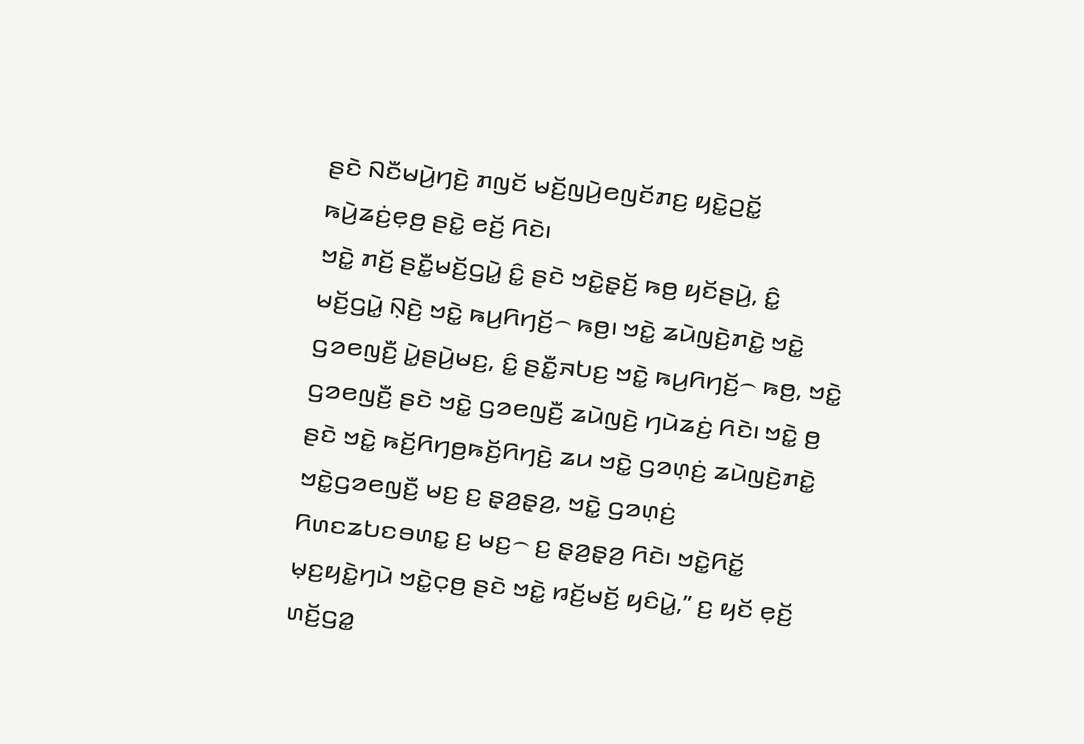ꤔꤢꤧ ꤡꤢꤪꤗꤣꤧ꤬ꤚꤢꤧ꤬ ꤊꤜꤢꤩ ꤗꤢꤩ꤬ꤜꤣꤧ꤬ꤕꤜꤢꤩꤊꤢ꤬ ꤟꤢꤧ꤭ꤑꤢꤩ꤭ ꤒꤣꤧ꤬ꤘꤢꤦ꤬ꤕ꤫ꤥ꤬ ꤔꤢꤧ꤭ ꤕꤢꤩ꤬ ꤖꤢꤧ꤯
ꤠꤢꤧ꤭ ꤊꤢꤩ꤬ ꤔꤢꤪ꤭ꤗꤢꤩ꤬ꤞꤣꤧ꤭ ꤢꤨ꤭ ꤔꤢꤧ ꤠꤢꤧ꤭ꤔ꤫ꤢꤩ꤬ ꤒꤥ꤬ ꤟꤢꤩꤔꤣꤧ꤬, ꤢꤨ꤭ ꤗꤢꤩ꤬ꤞꤣꤧ꤭ ꤡ꤫ꤢꤧ꤬ ꤠꤢꤧ꤭ ꤒꤣ꤬ꤖꤚꤢꤩ꤬꤮ ꤒꤥ꤬꤯ ꤠꤢꤧ꤭ ꤘꤣꤧꤜꤢꤧ꤬ꤊꤢꤧ꤭ ꤠꤢꤧ꤭ ꤞꤤꤕꤜꤢꤪ꤬ ꤣꤧ꤭ꤔꤣꤧ꤬ꤗꤢ꤬, ꤢꤨ꤭ ꤔꤢꤪ꤭ꤏꤝꤢ꤬ ꤠꤢꤧ꤭ ꤒꤣ꤬ꤖꤚꤢꤩ꤬꤮ ꤒꤥ꤬, ꤠꤢꤧ꤭ ꤞꤤꤕꤜꤢꤪ꤬ ꤔꤢꤧ ꤠꤢꤧ꤭ ꤞꤤꤕꤜꤢꤪ꤬ ꤘꤣꤧꤜꤢꤧ꤬ ꤚꤣꤧꤘꤢꤦ꤬ ꤖꤢꤧ꤯ ꤠꤢꤧ꤭ ꤥ꤬ ꤔꤢꤧ ꤠꤢꤧ꤭ ꤒꤢꤩ꤬ꤖꤚꤥ꤬ꤒꤢꤩ꤬ꤖꤚꤢꤧ꤬ ꤘꤣ ꤠꤢꤧ꤭ ꤞꤤꤛ꤫ꤢꤦ꤬ ꤘꤣꤧꤜꤢꤧ꤬ꤊꤢꤧ꤭ ꤠꤢꤧ꤭ꤞꤤꤕꤜꤢꤪ꤬ ꤗꤢ꤬ ꤢ꤬ ꤔ꤫ꤤ꤬ꤔ꤫ꤤ꤬, ꤠꤢꤧ꤭ ꤞꤤꤛ꤫ꤢꤦ꤬ ꤖꤛꤢꤘꤝꤢꤋꤛꤢ꤭ ꤢ꤬ ꤗꤢ꤬꤮ ꤢ꤬ ꤔ꤫ꤤ꤬ꤔ꤫ꤤ꤬ ꤖꤢꤧ꤯ ꤠꤢꤧ꤭ꤖꤢꤩ꤭ ꤗ꤫ꤢ꤬ꤟꤢꤧ꤭ꤚꤣꤧ ꤠꤢꤧ꤭ꤍ꤫ꤥ꤬ ꤔꤢꤧ ꤠꤢꤧ꤭ ꤙꤢꤩ꤬ꤗꤢꤩ꤬ ꤟꤢꤨꤣꤧ꤭,” ꤢ꤬ ꤟꤢꤩ ꤕ꤫ꤢꤩ꤬ ꤛꤢꤩ꤬ꤞꤤ꤭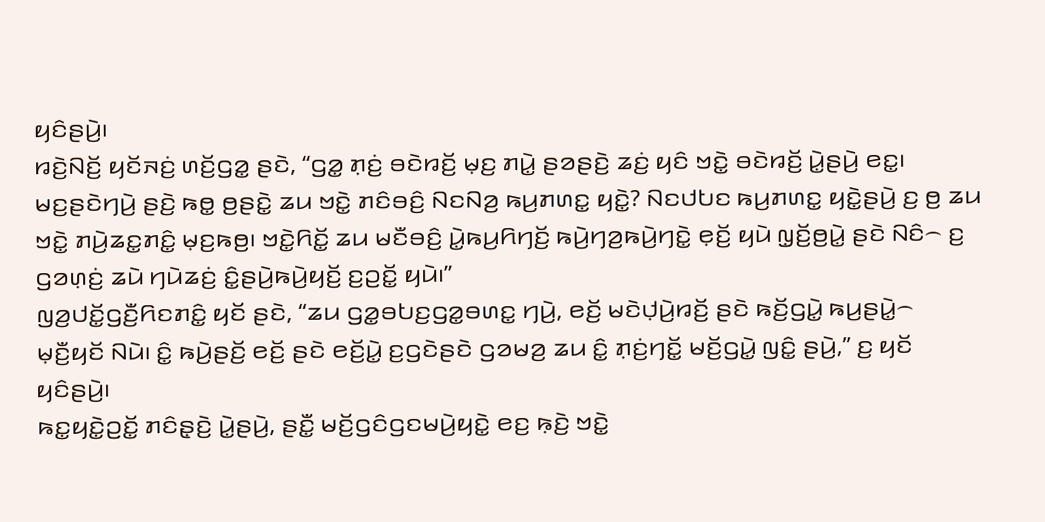ꤟꤢꤨꤔꤣꤧ꤬꤯
ꤙꤢꤧ꤬ꤡꤢꤩ꤬ ꤟꤢꤩꤏꤢꤦ꤬ ꤛꤢꤩ꤬ꤞꤤ꤭ ꤔꤢꤧ, “ꤞꤤ꤭ ꤊ꤫ꤢꤦ꤬ ꤋꤢꤧꤙꤢꤩ꤬ ꤗ꤫ꤢ꤬ ꤊꤣꤧ꤭ ꤔꤤꤔꤢꤧ꤬ ꤘꤢꤦ꤬ ꤟꤢꤨ ꤠꤢꤧ꤭ ꤋꤢꤧꤙꤢꤩ꤬ ꤣꤧ꤭ꤔꤣꤧ꤬ ꤕꤢ꤭꤯ ꤗꤢ꤬ꤔꤢꤧꤚꤣꤧ꤬ ꤔꤢꤧ꤬ ꤒꤥ꤭ ꤥ꤬ꤔꤢꤧ꤭ ꤘꤣ ꤠꤢꤧ꤭ ꤊꤢꤨꤋꤢꤨ꤬ ꤡꤢꤡꤤ꤬ ꤒꤣ꤬ꤊꤛꤢ꤭ ꤟꤢꤧ꤭? ꤡꤢꤓꤝꤢ ꤒꤣ꤬ꤊꤛꤢ꤭ ꤟꤢꤧ꤭ꤔꤣꤧ꤬ ꤢ꤬ ꤥ꤬ ꤘꤣ ꤠꤢꤧ꤭ ꤊꤣꤧ꤬ꤘꤢ꤭ꤊꤢꤨ꤭ ꤗ꤫ꤢ꤬ꤒꤥ꤬꤯ ꤠꤢꤧ꤭ꤖꤢꤩ꤭ ꤘꤣ ꤗꤢꤪꤋꤢꤨ꤬ ꤣꤧ꤭ꤒꤣ꤬ꤖꤚꤢꤩ꤬ ꤒꤣꤧ꤬ꤚꤤ꤬ꤒꤣꤧ꤬ꤚꤢꤧ꤭ ꤕ꤫ꤢꤩ꤬ ꤟꤣꤧ ꤜ꤫ꤢꤩ꤬ꤥ꤬ꤣꤧ꤭ ꤔꤢꤧ ꤡꤢꤨ꤮ ꤢ꤬ ꤞꤤꤛ꤫ꤢꤦ꤬ ꤘꤣꤧ ꤚꤣꤧꤘꤢꤦ꤬ ꤢꤨ꤭ꤔꤣꤧ꤬ꤒꤣꤧ꤬ꤟꤢꤩ꤬ ꤢ꤬ꤑꤢꤩ꤭ ꤟꤣꤧ꤯”
ꤜꤤ꤬ꤓꤢꤩ꤭ꤞꤢꤪ꤬ꤖꤢꤊꤢꤨ꤭ ꤟꤢꤩ ꤔꤢꤧ, “ꤘꤣ ꤞꤤ꤭ꤋꤝꤢ꤬ꤞꤤ꤭ꤋꤛꤢ꤭ ꤚꤣꤧ꤬, ꤕꤢꤩ꤬ ꤗꤢꤧꤓ꤫ꤣꤧ꤬ꤙꤢꤩ꤬ ꤔꤢꤧ ꤒꤢꤩ꤬ꤞꤣꤧ꤭ ꤒꤣ꤬ꤔꤣꤧ꤭꤮ ꤗ꤫ꤢꤪ꤬ꤟꤢꤩ ꤡꤣꤧ꤯ ꤢꤨ꤭ ꤒꤣꤧ꤬ꤔꤢꤩ꤬ ꤕꤢꤩ꤬ ꤔꤢꤧ ꤕꤢꤩ꤬ꤣꤧ꤭ ꤢ꤬ꤞꤢꤧꤔꤢꤧ ꤞꤤꤗꤤ꤬ ꤘꤣ ꤢꤨ꤭ ꤊ꤫ꤢꤦ꤬ꤚꤢꤩ꤭ ꤗꤢꤩ꤬ꤞꤣꤧ꤭ ꤜꤢꤨ꤭ ꤔꤣꤧ꤬,” ꤢ꤬ ꤟꤢꤩ ꤟꤢꤨꤔꤣꤧ꤬꤯
ꤒꤢ꤭ꤟꤢꤧ꤭ꤑꤢꤩ꤭ ꤊꤢꤨꤔ꤫ꤢꤧ꤬ ꤣꤧ꤭ꤔꤣꤧ꤬, ꤔꤢꤪ꤭ ꤗꤢꤩ꤬ꤞꤢꤨꤞꤢꤗꤣꤧ꤬ꤟꤢꤧ꤭ ꤕꤢ꤬ ꤒ꤫ꤢꤧ꤬ ꤠꤢꤧ꤭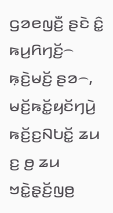ꤞꤤꤕꤜꤢꤪ꤬ ꤔꤢꤧ ꤢꤨ꤭ ꤒꤣ꤬ꤖꤚꤢꤩ꤬꤮ ꤒ꤫ꤢꤧ꤬ꤗꤢꤩ꤬ ꤔꤤ꤮, ꤗꤢꤩ꤬ꤒꤢꤩ꤭ꤟꤢꤩꤚꤣꤧ꤬ ꤒꤢꤩ꤬ꤢ꤬ꤡꤝꤢꤩ꤭ ꤘꤣ ꤢ꤬ ꤥ꤬ ꤘꤣ ꤠꤢꤧ꤭ꤔ꤫ꤢꤩ꤬ꤜꤥ꤬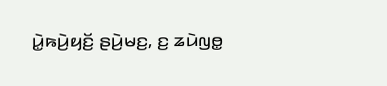ꤣꤧ꤭ꤒꤣꤧ꤬ꤟꤢꤩ꤬ ꤔꤣꤧ꤬ꤗꤢ꤬, ꤢ꤬ ꤘꤣꤧꤜꤥ꤭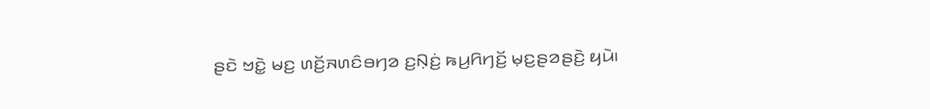ꤔꤢꤧ ꤠꤢꤧ꤭ ꤗꤢ꤬ ꤛꤢꤩ꤬ꤏꤛꤢꤨꤋꤚꤤ ꤢ꤬ꤡ꤫ꤢꤦ꤬ ꤒꤣ꤬ꤖꤚꤢꤩ꤬ ꤗ꤫ꤢ꤬ꤔꤤꤔꤢꤧ꤬ ꤟꤣꤧ꤯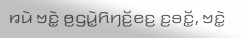ꤙꤣꤧ ꤠꤢꤧ꤭ ꤥ꤬ꤞꤣꤧ꤭ꤖꤚꤢꤩ꤬ꤕꤢ꤬ ꤢ꤬ꤋꤢꤩ꤭, ꤠꤢꤧ꤭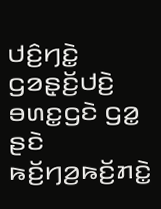ꤓꤢꤨ꤬ꤚꤢꤧ꤭ ꤞꤤꤔ꤫ꤢꤩ꤬ꤓꤢꤧ꤬ ꤋꤛꤢ꤭ꤞꤢꤧ ꤞꤤ꤭ ꤔꤢꤧ ꤒꤢꤩ꤬ꤚꤤ꤬ꤒꤢꤩ꤬ꤊꤢꤧ꤭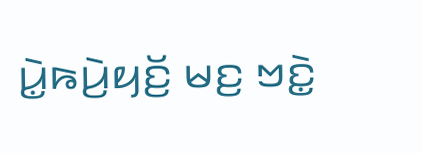ꤣꤧ꤭ꤒꤣꤧ꤬ꤟꤢꤩ꤬ ꤗꤢ꤬ ꤠꤢꤧ꤭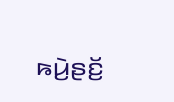ꤒꤣꤧ꤬ꤔꤢꤩ꤬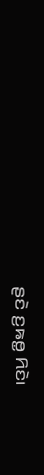ꤔꤢꤧ ꤢ꤬ꤒꤥ꤭ ꤖꤢꤧ꤯